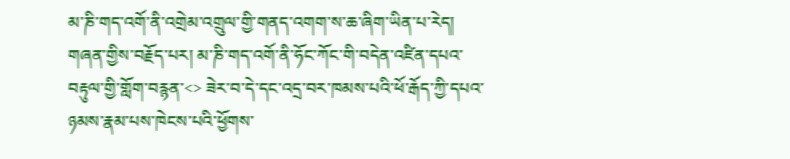མ་ཎི་གད་འགོ་ནི་འགྲེམ་འགྲུལ་གྱི་གནད་འགག་ས་ཆ་ཞིག་ཡིན་པ་རེད། གཞན་གྱིས་བརྗོད་པར། མ་ཎི་གད་འགོ་ནི་ཧོང་ཀོང་གི་བདེན་འཛིན་དཔའ་བརྟུལ་གྱི་གློག་བརྙན་<> ཟེར་བ་དེ་དང་འདྲ་བར་ཁམས་པའི་ཕོ་རྒོད་ཀྱི་དཔའ་ཉམས་རྣམ་པས་ཁེངས་པའི་ཕྱོགས་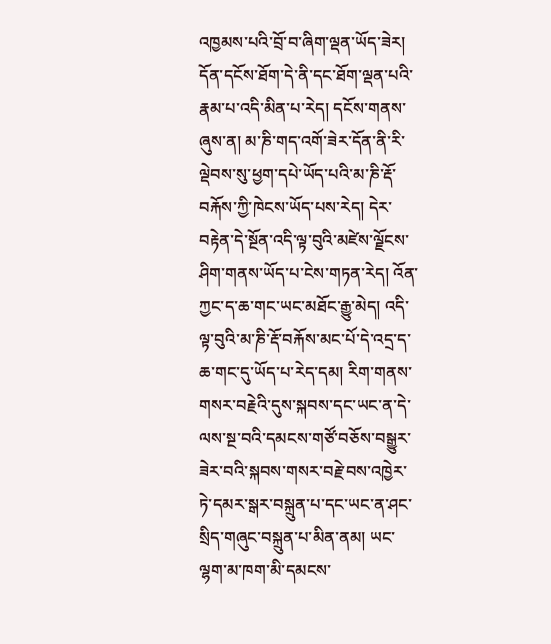འཁྱམས་པའི་བྲོ་བ་ཞིག་ལྡན་ཡོད་ཟེར། དོན་དངོས་ཐོག་དེ་ནི་དང་ཐོག་ལྡན་པའི་རྣམ་པ་འདི་མིན་པ་རེད། དངོས་གནས་ཞུས་ན། མ་ཎི་གད་འགོ་ཟེར་དོན་ནི་རི་ལྡེབས་སུ་ཕྱག་དཔེ་ཡོད་པའི་མ་ཎི་རྡོ་བརྐོས་ཀྱི་ཁེངས་ཡོད་པས་རེད། དེར་བརྟེན་དེ་སྔོན་འདི་ལྟ་བུའི་མཛེས་ལྗོངས་ཤིག་གནས་ཡོད་པ་ངེས་གཏན་རེད། འོན་ཀྱང་ད་ཆ་གང་ཡང་མཐོང་རྒྱུ་མེད། འདི་ལྟ་བུའི་མ་ཎི་རྡོ་བརྐོས་མང་པོ་དེ་འདྲ་ད་ཆ་གང་དུ་ཡོད་པ་རེད་དམ། རིག་གནས་གསར་བརྗེའི་དུས་སྐབས་དང་ཡང་ན་དེ་ལས་སྔ་བའི་དམངས་གཙོ་བཅོས་བསྒྱུར་ཟེར་བའི་སྐབས་གསར་བརྗེ་བས་འཁྱེར་ཏེ་དམར་སྒར་བསྐྲུན་པ་དང་ཡང་ན་ཤང་སྲིད་གཞུང་བསྐྲུན་པ་མིན་ནམ། ཡང་ལྷག་མ་ཁག་མི་དམངས་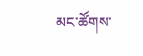མང་ཚོགས་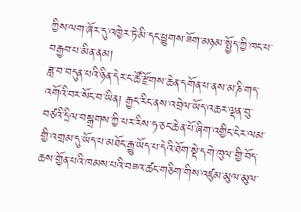ཀྱིས་ལག་ཞོར་དུ་འཁྱེར་ཏེ་མི་དང་ཕྱུགས་ཟོག་མཉམ་སྤྱོད་ཀྱི་ཁང་པ་བརྒྱབ་པ་མིན་ནམ།
ཟླ་བ་བདུན་པའི་ཉིན་དེར་ང་ཚོ་རྫོགས་ཆེན་དགོན་པ་ནས་མ་ཎི་གད་འགོའི་བར་སོང་བ་ཡིན། རྒྱང་རིང་ནས་འབྲེལ་ཡོད་འཆར་ལྡན་བུ་བཙའི་དྲིལ་བསྒྲགས་ཀྱི་པར་རིས་ཧ་ཅང་ཆེན་པོ་ཞིག་འགྱིང་ངེར་ལམ་གྱི་འགྲམ་དུ་ཡོད་པ་མཐོང་རྒྱུ་ཡོད་པ་དེའི་ཐོག་སྡེ་དགེ་ཁུལ་གྱི་བོད་ཆས་གྱོན་པའི་ཁམས་པའི་བཟའ་ཚང་གཅིག་གིས་འཛུམ་མུལ་མུལ་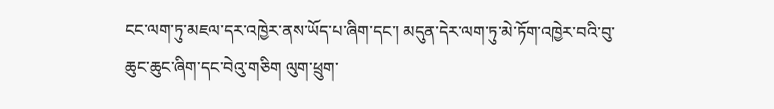ངང་ལག་ཏུ་མཇལ་དར་འཁྱེར་ནས་ཡོད་པ་ཞིག་དང་། མདུན་དེར་ལག་ཏུ་མེ་ཏོག་འཁྱེར་བའི་བུ་ཆུང་ཆུང་ཞིག་དང་བེའུ་གཅིག ལུག་ཕྲུག་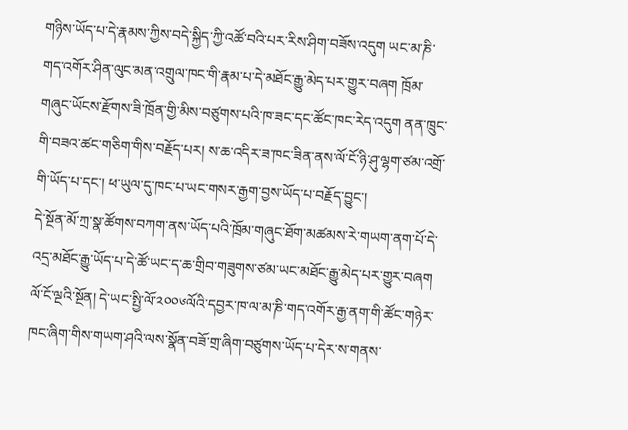གཉིས་ཡོད་པ་དེ་རྣམས་ཀྱིས་བདེ་སྐྱིད་ཀྱི་འཚོ་བའི་པར་རིས་ཤིག་བཟོས་འདུག ཡང་མ་ཎི་གད་འགོར་ཤིན་ལུང་མན་འགྲུལ་ཁང་གི་རྣམ་པ་དེ་མཐོང་རྒྱུ་མེད་པར་གྱུར་བཞག ཁྲོམ་གཞུང་ཡོངས་རྫོགས་ཟི་ཁྲོན་གྱི་མིས་བཙུགས་པའི་ཁ་ཟང་དང་ཚོང་ཁང་རེད་འདུག ནན་ཁྲུང་གི་བཟའ་ཚང་གཅིག་གིས་བརྗོད་པར། ས་ཆ་འདིར་ཟ་ཁང་ཟིན་ནས་ལོ་ངོ་ཉི་ཤུ་ལྷག་ཙམ་འགྲོ་གི་ཡོད་པ་དང་། ཕ་ཡུལ་དུ་ཁང་པ་ཡང་གསར་རྒྱག་བྱས་ཡོད་པ་བརྗོད་བྱུང་།
དེ་སྔོན་མོ་ཀྲ་སྣ་ཚོགས་བཀག་ནས་ཡོད་པའི་ཁྲོམ་གཞུང་ཐོག་མཚམས་རེ་གཡག་ནག་པོ་དེ་འདྲ་མཐོང་རྒྱུ་ཡོད་པ་དེ་ཚོ་ཡང་ད་ཆ་གྲིབ་གཟུགས་ཙམ་ཡང་མཐོང་རྒྱུ་མེད་པར་གྱུར་བཞག ལོ་ངོ་ལྔའི་སྔོན། དེ་ཡང་སྤྱི་ལོ་༢༠༠༦ལོའི་དབྱར་ཁ་ལ་མ་ཎི་གད་འགོར་རྒྱ་ནག་གི་ཚོང་གཉེར་ཁང་ཞིག་གིས་གཡག་ཤའི་ལས་སྣོན་བཟོ་གྲ་ཞིག་བཙུགས་ཡོད་པ་དེར་ས་གནས་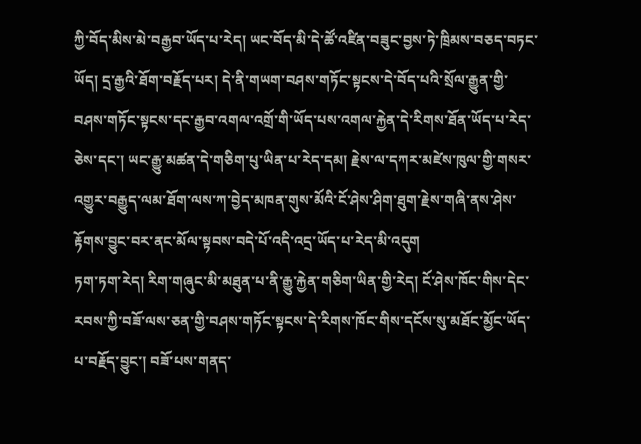ཀྱི་བོད་མིས་མེ་བརྒྱབ་ཡོད་པ་རེད། ཡང་བོད་མི་དེ་ཚོ་འཛིན་བཟུང་བྱས་ཏེ་ཁྲིམས་བཅད་བཏང་ཡོད། དྲ་རྒྱའི་ཐོག་བརྗོད་པར། དེ་ནི་གཡག་བཤས་གཏོང་སྟངས་དེ་བོད་པའི་སྲོལ་རྒྱུན་གྱི་བཤས་གཏོང་སྟངས་དང་རྒྱབ་འགལ་འགྲོ་གི་ཡོད་པས་འགལ་རྐྱེན་དེ་རིགས་ཐོན་ཡོད་པ་རེད་ཅེས་དང་། ཡང་རྒྱུ་མཚན་དེ་གཅིག་པུ་ཡིན་པ་རེད་དམ། རྗེས་ལ་དཀར་མཛེས་ཁུལ་གྱི་གསར་འགྱུར་བརྒྱུད་ལམ་ཐོག་ལས་ཀ་བྱེད་མཁན་གུས་མོའི་ངོ་ཤེས་ཤིག་ཐུག་རྗེས་གཞི་ནས་ཤེས་རྟོགས་བྱུང་བར་ནང་མོལ་སྟབས་བདེ་པོ་འདི་འདྲ་ཡོད་པ་རེད་མི་འདུག
ཏག་ཏག་རེད། རིག་གཞུང་མི་མཐུན་པ་ནི་རྒྱུ་རྐྱེན་གཅིག་ཡིན་གྱི་རེད། ངོ་ཤེས་ཁོང་གིས་དེང་རབས་ཀྱི་བཟོ་ལས་ཅན་གྱི་བཤས་གཏོང་སྟངས་དེ་རིགས་ཁོང་གིས་དངོས་སུ་མཐོང་མྱོང་ཡོད་པ་བརྗོད་བྱུང་། བཟོ་པས་གནད་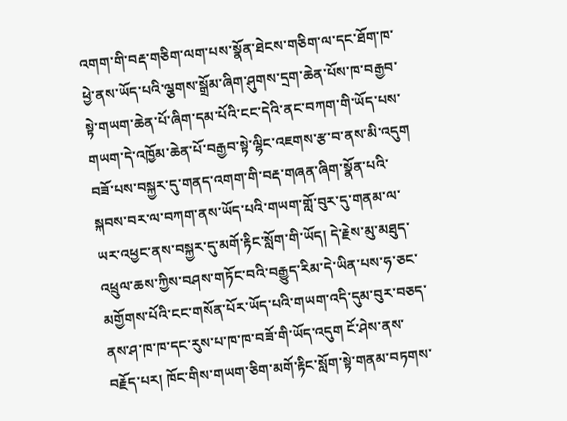འགག་གི་བརྡ་གཅིག་ལག་པས་སྣོན་ཐེངས་གཅིག་ལ་དང་ཐོག་ཁ་ཕྱེ་ནས་ཡོད་པའི་ལྕགས་སྒྲོམ་ཞིག་ཤུགས་དྲག་ཆེན་པོས་ཁ་བརྒྱབ་སྟེ་གཡག་ཆེན་པོ་ཞིག་དམ་པོའི་ངང་དེའི་ནང་བཀག་གི་ཡོད་པས་གཡག་དེ་འཁྱོམ་ཆེན་པོ་བརྒྱབ་སྟེ་ལྷིང་འཇགས་རྩ་བ་ནས་མི་འདུག བཟོ་པས་བསྐྱར་དུ་གནད་འགག་གི་བརྡ་གཞན་ཞིག་སྣོན་པའི་སྐབས་བར་ལ་བཀག་ནས་ཡོད་པའི་གཡག་གློ་བུར་དུ་གནམ་ལ་ཡར་འཕྱང་ནས་བསྐྱར་དུ་མགོ་རྟིང་སློག་གི་ཡོད། དེ་རྗེས་མུ་མཐུད་འཕྲུལ་ཆས་ཀྱིས་བཤས་གཏོང་བའི་བརྒྱུད་རིམ་དེ་ཡིན་པས་ཧ་ཅང་མགྱོགས་པོའི་ངང་གསོན་པོར་ཡོད་པའི་གཡག་འདི་དུམ་བུར་བཅད་ནས་ཤ་ཁ་ཁ་དང་རུས་པ་ཁ་ཁ་བཟོ་གི་ཡོད་འདུག ངོ་ཤེས་ནས་བརྗོད་པར། ཁོང་གིས་གཡག་ཅིག་མགོ་རྟིང་སློག་སྟེ་གནམ་བཏགས་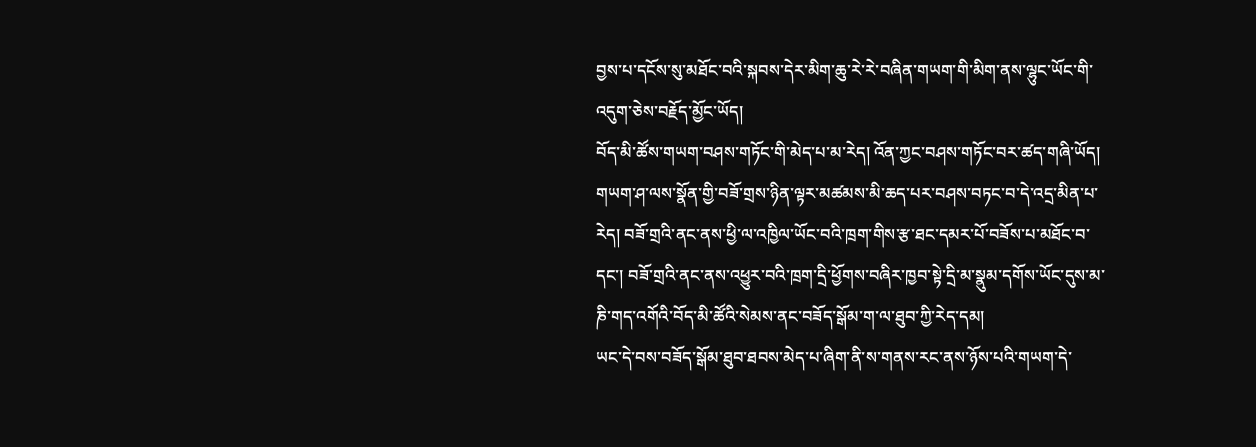བྱས་པ་དངོས་སུ་མཐོང་བའི་སྐབས་དེར་མིག་ཆུ་རེ་རེ་བཞིན་གཡག་གི་མིག་ནས་ལྷུང་ཡོང་གི་འདུག་ཅེས་བརྗོད་མྱོང་ཡོད།
བོད་མི་ཚོས་གཡག་བཤས་གཏོང་གི་མེད་པ་མ་རེད། འོན་ཀྱང་བཤས་གཏོང་བར་ཚད་གཞི་ཡོད། གཡག་ཤ་ལས་སྣོན་གྱི་བཟོ་གྲས་ཉིན་ལྟར་མཚམས་མི་ཆད་པར་བཤས་བཏང་བ་དེ་འདྲ་མིན་པ་རེད། བཟོ་གྲའི་ནང་ནས་ཕྱི་ལ་འཁྱིལ་ཡོང་བའི་ཁྲག་གིས་རྩ་ཐང་དམར་པོ་བཟོས་པ་མཐོང་བ་དང་། བཟོ་གྲའི་ནང་ནས་འཕྱུར་བའི་ཁྲག་དྲི་ཕྱོགས་བཞིར་ཁྱབ་སྟེ་དྲི་མ་སྣུམ་དགོས་ཡོང་དུས་མ་ཎི་གད་འགོའི་བོད་མི་ཚོའི་སེམས་ནང་བཟོད་སྒོམ་ག་ལ་ཐུབ་ཀྱི་རེད་དམ།
ཡང་དེ་བས་བཟོད་སྒོམ་ཐུབ་ཐབས་མེད་པ་ཞིག་ནི་ས་གནས་རང་ནས་ཉོས་པའི་གཡག་དེ་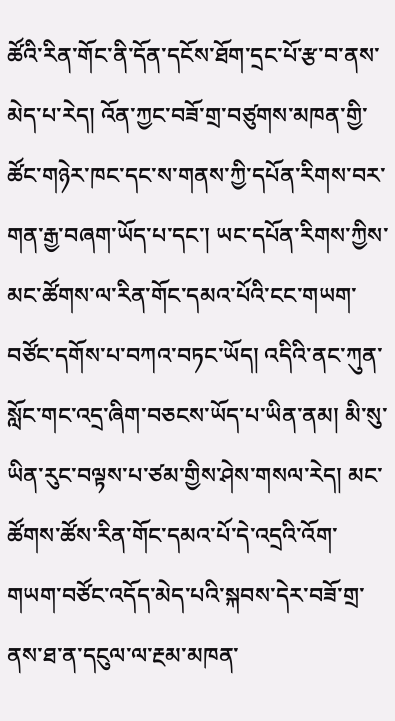ཚོའི་རིན་གོང་ནི་དོན་དངོས་ཐོག་དྲང་པོ་རྩ་བ་ནས་མེད་པ་རེད། འོན་ཀྱང་བཟོ་གྲ་བཙུགས་མཁན་གྱི་ཚོང་གཉེར་ཁང་དང་ས་གནས་ཀྱི་དཔོན་རིགས་བར་གན་རྒྱ་བཞག་ཡོད་པ་དང་། ཡང་དཔོན་རིགས་ཀྱིས་མང་ཚོགས་ལ་རིན་གོང་དམའ་པོའི་ངང་གཡག་བཙོང་དགོས་པ་བཀའ་བཏང་ཡོད། འདིའི་ནང་ཀུན་སློང་གང་འདྲ་ཞིག་བཅངས་ཡོད་པ་ཡིན་ནམ། མི་སུ་ཡིན་རུང་བལྟས་པ་ཙམ་གྱིས་ཤེས་གསལ་རེད། མང་ཚོགས་ཚོས་རིན་གོང་དམའ་པོ་དེ་འདྲའི་འོག་གཡག་བཙོང་འདོད་མེད་པའི་སྐབས་དེར་བཟོ་གྲ་ནས་ཐ་ན་དངུལ་ལ་རྔམ་མཁན་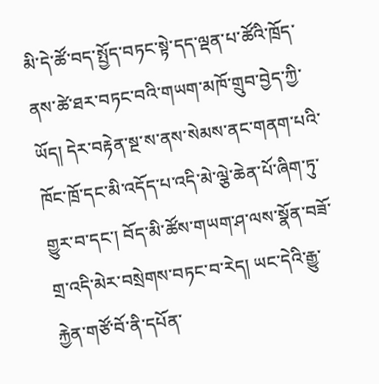མི་དེ་ཚོ་བད་སྤྱོད་བཏང་སྟེ་དད་ལྡན་པ་ཚོའི་ཁྲོད་ནས་ཚེ་ཐར་བཏང་བའི་གཡག་མཁོ་གྲུབ་བྱེད་ཀྱི་ཡོད། དེར་བརྟེན་སྔ་ས་ནས་སེམས་ནང་གནག་པའི་ཁོང་ཁྲོ་དང་མི་འདོད་པ་འདི་མེ་ལྕེ་ཆེན་པོ་ཞིག་ཏུ་གྱུར་བ་དང་། བོད་མི་ཚོས་གཡག་ཤ་ལས་སྣོན་བཟོ་གྲ་འདི་མེར་བསྲེགས་བཏང་བ་རེད། ཡང་དེའི་རྒྱུ་རྐྱེན་གཙོ་བོ་ནི་དཔོན་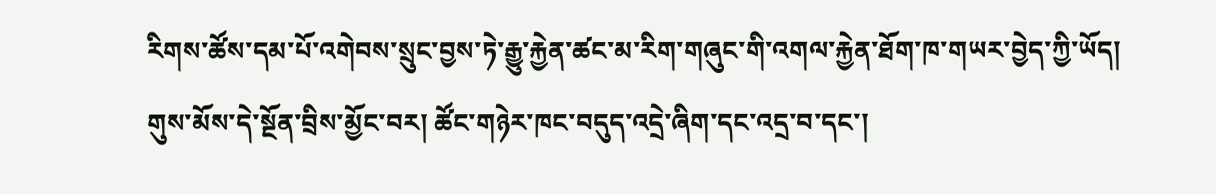རིགས་ཚོས་དམ་པོ་འགེབས་སྲུང་བྱས་ཏེ་རྒྱུ་རྐྱེན་ཚང་མ་རིག་གཞུང་གི་འགལ་རྐྱེན་ཐོག་ཁ་གཡར་བྱེད་ཀྱི་ཡོད།
གུས་མོས་དེ་སྔོན་བྲིས་མྱོང་བར། ཚོང་གཉེར་ཁང་བདུད་འདྲེ་ཞིག་དང་འདྲ་བ་དང་།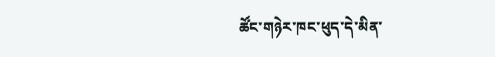ཚོང་གཉེར་ཁང་ཕུད་དེ་མིན་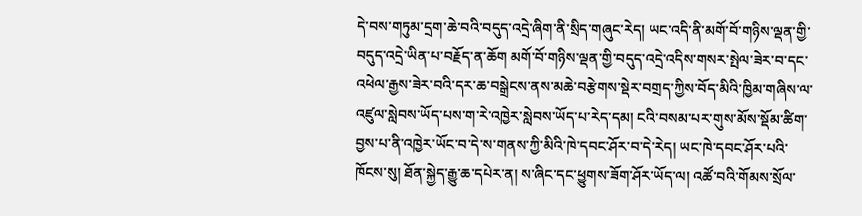དེ་བས་གཏུམ་དྲག་ཆེ་བའི་བདུད་འདྲེ་ཞིག་ནི་སྲིད་གཞུང་རེད། ཡང་འདི་ནི་མགོ་བོ་གཉིས་ལྡན་གྱི་བདུད་འདྲེ་ཡིན་པ་བརྗོད་ན་ཆོག མགོ་བོ་གཉིས་ལྡན་གྱི་བདུད་འདྲེ་འདིས་གསར་སྤེལ་ཟེར་བ་དང་འཕེལ་རྒྱས་ཟེར་བའི་དར་ཆ་བསྒྲེངས་ནས་མཆེ་བརྩེགས་སྡེར་བགྲད་ཀྱིས་བོད་མིའི་ཁྱིམ་གཞིས་ལ་འཛུལ་སླེབས་ཡོད་པས་ག་རེ་འཁྱེར་སླེབས་ཡོད་པ་རེད་དམ། ངའི་བསམ་པར་གུས་མོས་སྡོམ་ཚིག་བྱས་པ་ནི་འཁྱེར་ཡོང་བ་དེ་ས་གནས་ཀྱི་མིའི་ཁེ་དབང་ཤོར་བ་དེ་རེད། ཡང་ཁེ་དབང་ཤོར་པའི་ཁོངས་སུ། ཐོན་སྐྱེད་རྒྱུ་ཆ་དཔེར་ན། ས་ཞིང་དང་ཕྱུགས་ཟོག་ཤོར་ཡོད་ལ། འཚོ་བའི་གོམས་སྲོལ་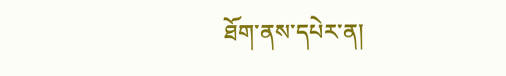ཐོག་ནས་དཔེར་ན།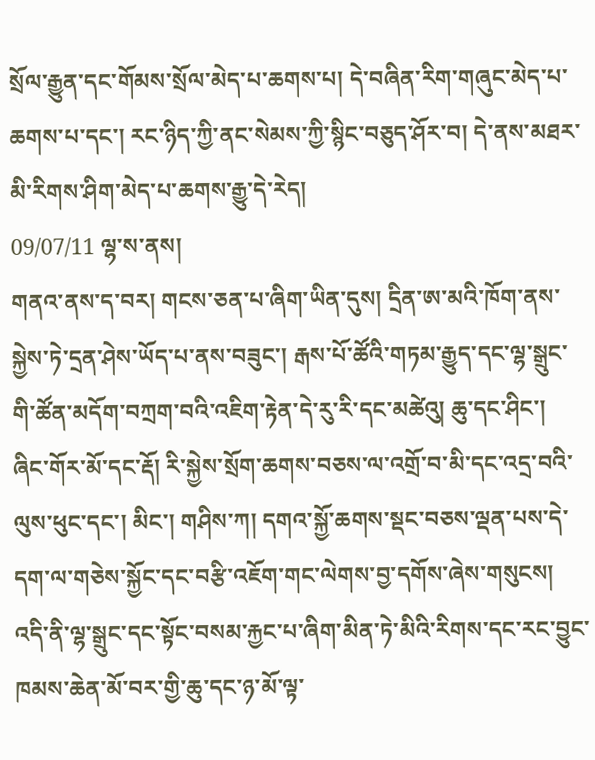སྲོལ་རྒྱུན་དང་གོམས་སྲོལ་མེད་པ་ཆགས་པ། དེ་བཞིན་རིག་གཞུང་མེད་པ་ཆགས་པ་དང་། རང་ཉིད་ཀྱི་ནང་སེམས་ཀྱི་སྙིང་བཅུད་ཤོར་བ། དེ་ནས་མཐར་མི་རིགས་ཤིག་མེད་པ་ཆགས་རྒྱུ་དེ་རེད།
09/07/11 ལྷ་ས་ནས།
གནའ་ནས་ད་བར། གངས་ཅན་པ་ཞིག་ཡིན་དུས། དྲིན་ཨ་མའི་ཁོག་ནས་སྐྱེས་ཏེ་དྲན་ཤེས་ཡོད་པ་ནས་བཟུང་། རྒས་པོ་ཚོའི་གཏམ་རྒྱུད་དང་ལྷ་སྒྲུང་གི་ཚོན་མདོག་བཀྲག་བའི་འཇིག་རྟེན་དེ་རུ་རི་དང་མཚེའུ། ཆུ་དང་ཤིང་། ཞིང་གོར་མོ་དང་རྡོ། རི་སྐྱེས་སྲོག་ཆགས་བཅས་ལ་འགྲོ་བ་མི་དང་འདྲ་བའི་ལུས་ཕུང་དང་། མིང་། གཤིས་ཀ། དགའ་སྐྱོ་ཆགས་སྡང་བཅས་ལྡན་པས་དེ་དག་ལ་གཅེས་སྐྱོང་དང་བརྩི་འཇོག་གང་ལེགས་བྱ་དགོས་ཞེས་གསུངས། འདི་ནི་ལྷ་སྒྲུང་དང་སྟོང་བསམ་རྐྱང་པ་ཞིག་མིན་ཏེ་མིའི་རིགས་དང་རང་བྱུང་ཁམས་ཆེན་མོ་བར་གྱི་ཆུ་དང་ཉ་མོ་ལྟ་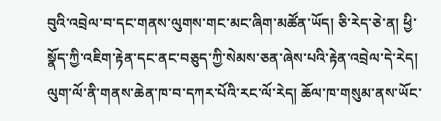བུའི་འབྲེལ་བ་དང་གནས་ལུགས་གང་མང་ཞིག་མཚོན་ཡོད། ཅི་རེད་ཅེ་ན། ཕྱི་སྣོད་ཀྱི་འཇིག་རྟེན་དང་ནང་བཅུད་ཀྱི་སེམས་ཅན་ཞེས་པའི་རྟེན་འབྲེལ་དེ་རེད། ལུག་ལོ་ནི་གནས་ཆེན་ཁ་བ་དཀར་པོའི་རང་ལོ་རེད། ཆོལ་ཁ་གསུམ་ནས་ཡོང་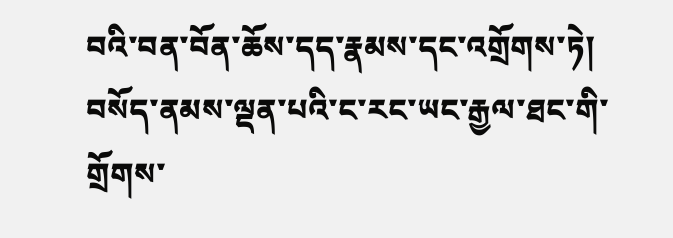བའི་བན་བོན་ཆོས་དད་རྣམས་དང་འགྲོགས་ཏེ། བསོད་ནམས་ལྡན་པའི་ང་རང་ཡང་རྒྱལ་ཐང་གི་གྲོགས་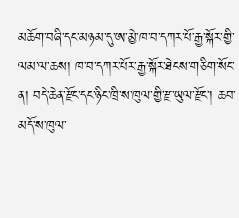མཆོག་བཞི་དང་མཉམ་དུ་ཨ་མྱེ་ཁ་བ་དཀར་པོ་རྒྱ་སྐོར་གྱི་ལམ་ལ་ཆས། ཁ་བ་དཀར་པོར་རྒྱ་སྐོར་ཐེངས་གཅིག་སོང་ན། བདེ་ཆེན་རྫོང་དང་ཉིང་ཁྲི་ས་ཁུལ་གྱི་རྫ་ཡུལ་རྫོང་། ཆབ་མདོ་ས་ཁུལ་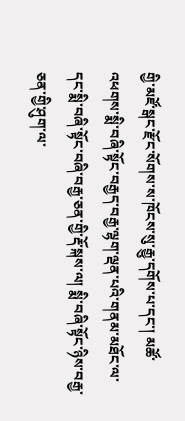གྱི་མཛོ་སྒང་རྫོང་སོགས་ས་ཁོངས་སུ་རྒྱུ་དགོས་པ་དང་། མཚོ་འཕགས་སྨི་བཞི་སྟོང་བརྒྱད་བརྒྱ་ལྷག་ལྡན་པའི་གནམ་མཐོང་ལ་དང་སྨི་བཞི་སྟོང་བཞི་བརྒྱ་ཅན་གྱི་རྡོ་སྐས་ལ། སྨི་བཞི་སྟོང་ཉིས་བརྒྱ་ཅན་གྱི་ཤུག་ལ་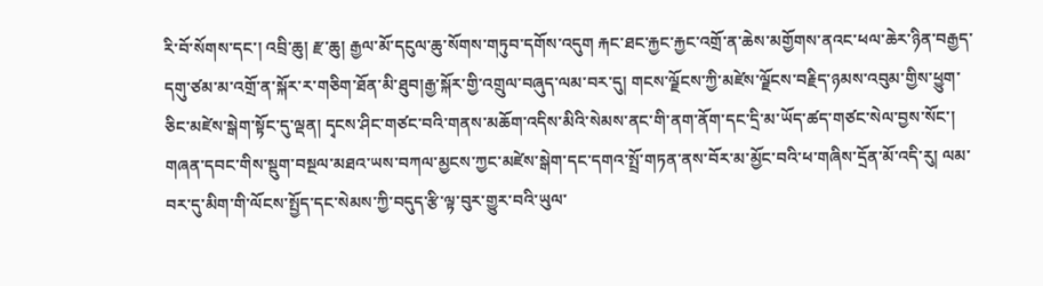རི་བོ་སོགས་དང་། འབྲི་ཆུ། རྫ་ཆུ། རྒྱལ་མོ་དངུལ་ཆུ་སོགས་གཏུབ་དགོས་འདུག རྐང་ཐང་རྐྱང་རྐྱང་འགྲོ་ན་ཆེས་མགྱོགས་ནའང་ཕལ་ཆེར་ཉིན་བརྒྱད་དགུ་ཙམ་མ་འགྲོ་ན་སྐོར་ར་གཅིག་ཐོན་མི་ཐུབ།རྒྱ་སྐོར་གྱི་འགྲུལ་བཞུད་ལམ་བར་དུ། གངས་ལྗོངས་ཀྱི་མཛེས་ལྗོངས་བརྗིད་ཉམས་འབུམ་གྱིས་ཕྱུག་ཅིང་མཛེས་སྒེག་སྟོང་དུ་ལྡན། དྭངས་ཤིང་གཙང་བའི་གནས་མཆོག་འདིས་མིའི་སེམས་ནང་གི་ནག་ནོག་དང་དྲི་མ་ཡོད་ཚད་གཙང་སེལ་བྱས་སོང་། གཞན་དབང་གིས་སྡུག་བསྔལ་མཐའ་ཡས་བཀལ་མྱངས་ཀྱང་མཛེས་སྒེག་དང་དགའ་སྤྲོ་གཏན་ནས་བོར་མ་མྱོང་བའི་ཕ་གཞིས་དྲོན་མོ་འདི་རུ། ལམ་བར་དུ་མིག་གི་ལོངས་སྤྱོད་དང་སེམས་ཀྱི་བདུད་རྩི་ལྟ་བུར་གྱུར་བའི་ཡུལ་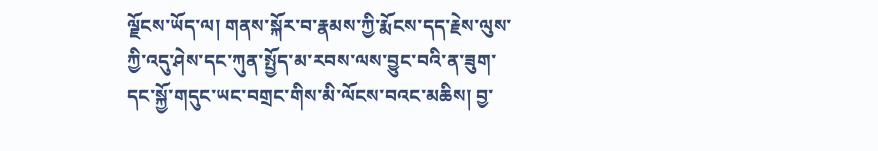ལྗོངས་ཡོད་ལ། གནས་སྐོར་བ་རྣམས་ཀྱི་རྨོངས་དད་རྗེས་ལུས་ཀྱི་འདུ་ཤེས་དང་ཀུན་སྤྱོད་མ་རབས་ལས་བྱུང་བའི་ན་ཟུག་དང་སྐྱོ་གདུང་ཡང་བགྲང་གིས་མི་ལོངས་བའང་མཆིས། བྱ་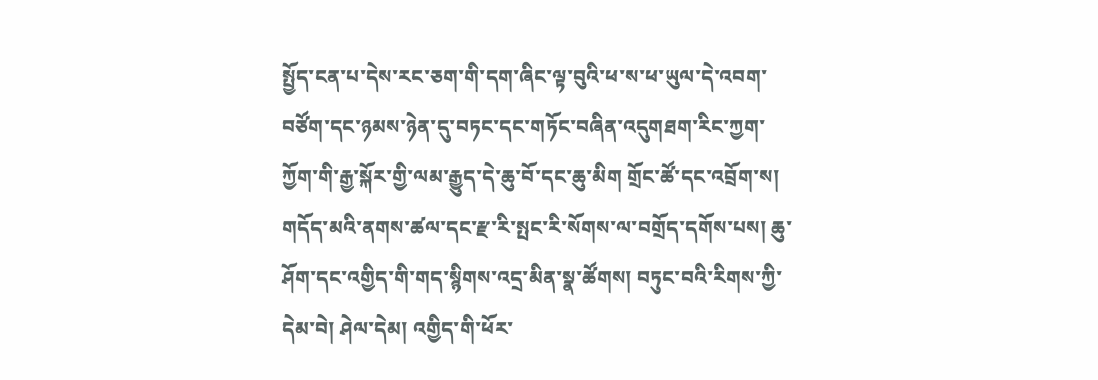སྤྱོད་ངན་པ་དེས་རང་ཅག་གི་དག་ཞིང་ལྟ་བུའི་ཕ་ས་ཕ་ཡུལ་དེ་འབག་བཙོག་དང་ཉམས་ཉེན་དུ་བཏང་དང་གཏོང་བཞིན་འདུགཐག་རིང་ཀྱག་ཀྱོག་གི་རྒྱ་སྐོར་གྱི་ལམ་རྒྱུད་དེ་ཆུ་བོ་དང་ཆུ་མིག གྲོང་ཚོ་དང་འབྲོག་ས། གདོད་མའི་ནགས་ཚལ་དང་རྫ་རི་སྤང་རི་སོགས་ལ་བགྲོད་དགོས་པས། ཆུ་ཤོག་དང་འགྱིད་གི་གད་སྙིགས་འདྲ་མིན་སྣ་ཚོགས། བཏུང་བའི་རིགས་ཀྱི་དེམ་བེ། ཤེལ་དེམ། འགྱིད་གི་ཕོར་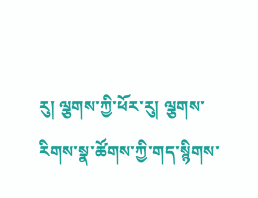རུ། ལྕགས་ཀྱི་ཕོར་རུ། ལྕགས་རིགས་སྣ་ཚོགས་ཀྱི་གད་སྙིགས་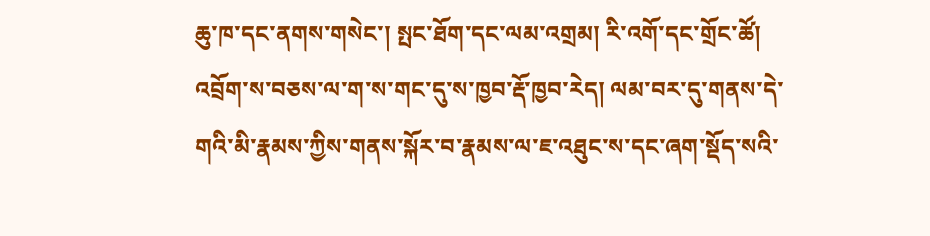ཆུ་ཁ་དང་ནགས་གསེང་། སྤང་ཐོག་དང་ལམ་འགྲམ། རི་འགོ་དང་གྲོང་ཚོ། འབྲོག་ས་བཅས་ལ་ག་ས་གང་དུ་ས་ཁྱབ་རྡོ་ཁྱབ་རེད། ལམ་བར་དུ་གནས་དེ་གའི་མི་རྣམས་ཀྱིས་གནས་སྐོར་བ་རྣམས་ལ་ཇ་འཐུང་ས་དང་ཞག་སྡོད་སའི་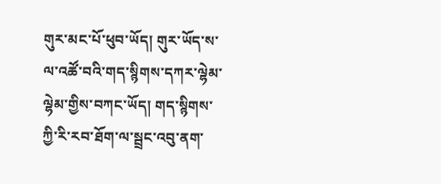གུར་མང་པོ་ཕུབ་ཡོད། གུར་ཡོད་ས་ལ་འཚོ་བའི་གད་སྙིགས་དཀར་ལྷེམ་ལྷེམ་གྱིས་བཀང་ཡོད། གད་སྙིགས་ཀྱི་རི་རབ་ཐོག་ལ་སྦྲང་འབུ་ནག་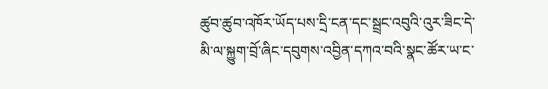ཚུབ་ཚུབ་འཁོར་ཡོད་པས་དྲི་ངན་དང་སྦྲང་འབུའི་འུར་ཟིང་དེ་མི་ལ་སྐྱུག་བྲོ་ཞིང་དབུགས་འབྱིན་དཀའ་བའི་སྣང་ཚོར་ཡ་ང་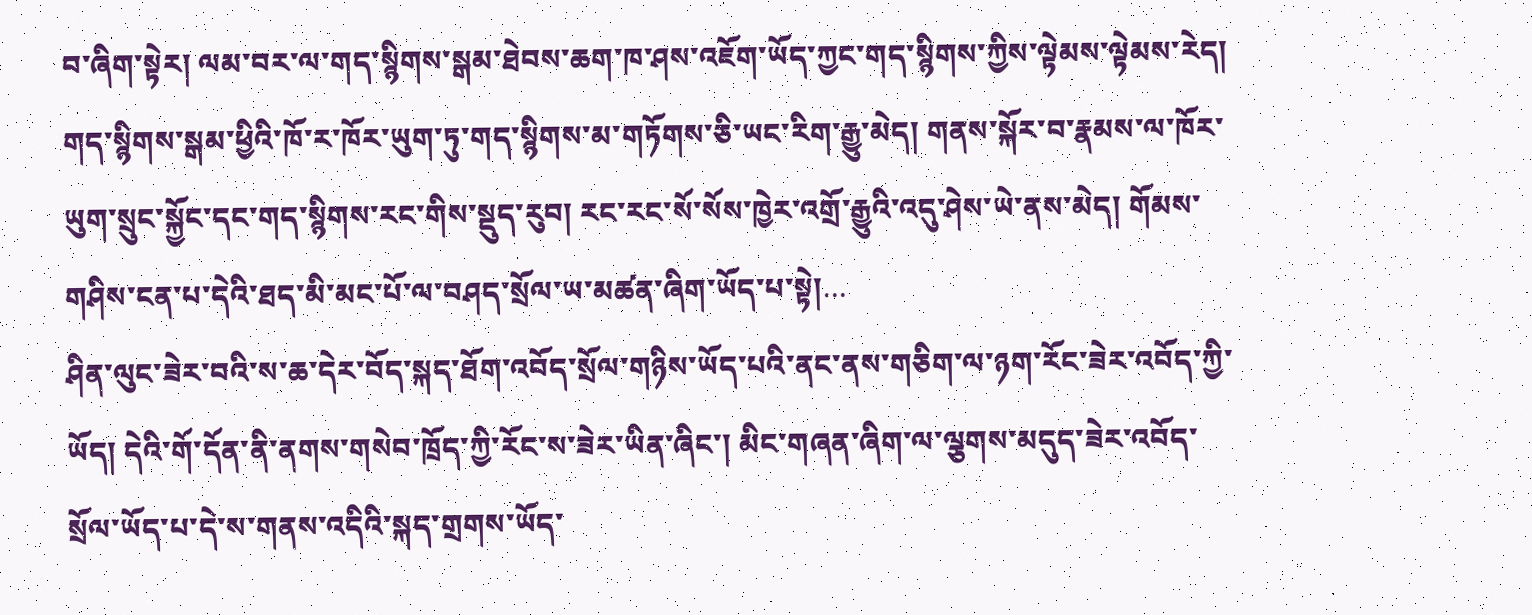བ་ཞིག་སྟེར། ལམ་བར་ལ་གད་སྙིགས་སྒམ་ཐེབས་ཆག་ཁ་ཤས་འཇོག་ཡོད་ཀྱང་གད་སྙིགས་ཀྱིས་ལྟེམས་ལྟེམས་རེད། གད་སྙིགས་སྒམ་ཕྱིའི་ཁོ་ར་ཁོར་ཡུག་ཏུ་གད་སྙིགས་མ་གཏོགས་ཅི་ཡང་རིག་རྒྱུ་མེད། གནས་སྐོར་བ་རྣམས་ལ་ཁོར་ཡུག་སྲུང་སྐྱོང་དང་གད་སྙིགས་རང་གིས་སྡུད་རུབ། རང་རང་སོ་སོས་ཁྱེར་འགྲོ་རྒྱུའི་འདུ་ཤེས་ཡེ་ནས་མེད། གོམས་གཤིས་ངན་པ་དེའི་ཐད་མི་མང་པོ་ལ་བཤད་སྲོལ་ཡ་མཚན་ཞིག་ཡོད་པ་སྟེ།…
ཤིན་ལུང་ཟེར་བའི་ས་ཆ་དེར་བོད་སྐད་ཐོག་འབོད་སྲོལ་གཉིས་ཡོད་པའི་ནང་ནས་གཅིག་ལ་ཉག་རོང་ཟེར་འབོད་ཀྱི་ཡོད། དེའི་གོ་དོན་ནི་ནགས་གསེབ་ཁྲོད་ཀྱི་རོང་ས་ཟེར་ཡིན་ཞིང་། མིང་གཞན་ཞིག་ལ་ལྕགས་མདུད་ཟེར་འབོད་སྲོལ་ཡོད་པ་དེ་ས་གནས་འདིའི་སྐད་གྲགས་ཡོད་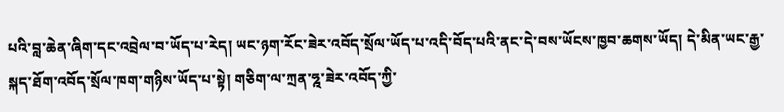པའི་བླ་ཆེན་ཞིག་དང་འབྲེལ་བ་ཡོད་པ་རེད། ཡང་ཉག་རོང་ཟེར་འབོད་སྲོལ་ཡོད་པ་འདི་བོད་པའི་ནང་དེ་བས་ཡོངས་ཁྱབ་ཆགས་ཡོད། དེ་མིན་ཡང་རྒྱ་སྐད་ཐོག་འབོད་སྲོལ་ཁག་གཉིས་ཡོད་པ་སྟེ། གཅིག་ལ་ཀྲན་ཧྰ་ཟེར་འབོད་ཀྱི་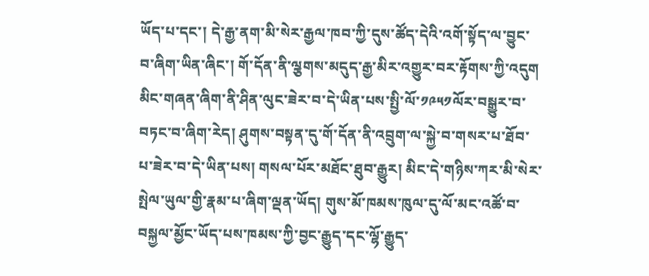ཡོད་པ་དང་། དེ་རྒྱ་ནག་མི་སེར་རྒྱལ་ཁབ་ཀྱི་དུས་ཚོད་དེའི་འགོ་སྟོད་ལ་བྱུང་བ་ཞིག་ཡིན་ཞིང་། གོ་དོན་ནི་ལྕགས་མདུད་རྒྱ་མིར་འགྱུར་བར་རྟོགས་ཀྱི་འདུག མིང་གཞན་ཞིག་ནི་ཤིན་ལུང་ཟེར་བ་དེ་ཡིན་པས་སྤྱི་ལོ་༡༩༥༡ལོར་བསྒྱུར་བ་བཏང་བ་ཞིག་རེད། ཤུགས་བསྟན་དུ་གོ་དོན་ནི་འབྲུག་ལ་སྐྱེ་བ་གསར་པ་ཐོབ་པ་ཟེར་བ་དེ་ཡིན་པས། གསལ་པོར་མཐོང་ཐུབ་རྒྱུར། མིང་དེ་གཉིས་ཀར་མི་སེར་སྤེལ་ཡུལ་གྱི་རྣམ་པ་ཞིག་ལྡན་ཡོད། གུས་མོ་ཁམས་ཁུལ་དུ་ལོ་མང་འཚོ་བ་བསྐྱལ་མྱོང་ཡོད་པས་ཁམས་ཀྱི་བྱང་རྒྱུད་དང་ལྷོ་རྒྱུད་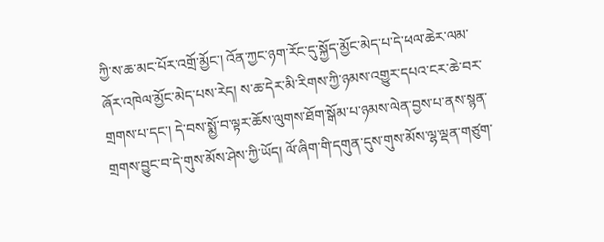ཀྱི་ས་ཆ་མང་པོར་འགྲོ་མྱོང་། འོན་ཀྱང་ཉག་རོང་དུ་སྐྱོད་མྱོང་མེད་པ་དེ་ཕལ་ཆེར་ལམ་ཞོར་འཁེལ་མྱོང་མེད་པས་རེད། ས་ཆ་དེར་མི་རིགས་ཀྱི་ཉམས་འགྱུར་དཔའ་ངར་ཆེ་བར་གྲགས་པ་དང་། དེ་བས་སྨྱོ་བ་ལྟར་ཆོས་ལུགས་ཐོག་སྒོམ་པ་ཉམས་ལེན་བྱས་པ་ནས་སྙན་གྲགས་བྱུང་བ་དེ་གུས་མོས་ཤེས་ཀྱི་ཡོད། ལོ་ཞིག་གི་དགུན་དུས་གུས་མོས་ལྷ་ལྡན་གཙུག་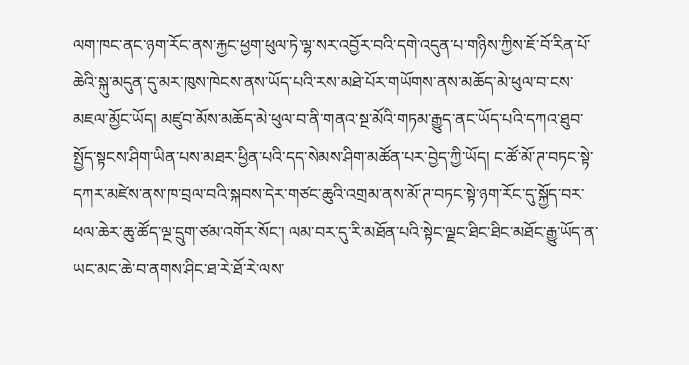ལག་ཁང་ནང་ཉག་རོང་ནས་རྐྱང་ཕྱག་ཕུལ་ཏེ་ལྷ་སར་འབྱོར་བའི་དགེ་འདུན་པ་གཉིས་ཀྱིས་ཇོ་བོ་རིན་པོ་ཆེའི་སྐུ་མདུན་དུ་མར་ཁུས་ཁེངས་ནས་ཡོད་པའི་རས་མཐེ་པོར་གཡོགས་ནས་མཆོད་མེ་ཕུལ་བ་ངས་མཇལ་མྱོང་ཡོད། མཛུབ་མོས་མཆོད་མེ་ཕུལ་བ་ནི་གནའ་སྔ་མོའི་གཏམ་རྒྱུད་ནང་ཡོད་པའི་དཀའ་ཐུབ་སྤྱོད་སྟངས་ཤིག་ཡིན་པས་མཐར་ཕྱིན་པའི་དད་སེམས་ཤིག་མཚོན་པར་བྱེད་ཀྱི་ཡོད། ང་ཚོ་མོ་ཊ་བཏང་སྟེ་དཀར་མཛེས་ནས་ཁ་བྲལ་བའི་སྐབས་དེར་གཙང་ཆུའི་འགྲམ་ནས་མོ་ཊ་བཏང་སྟེ་ཉག་རོང་དུ་སྐྱོད་བར་ཕལ་ཆེར་ཆུ་ཚོད་ལྔ་དྲུག་ཙམ་འགོར་སོང་། ལམ་བར་དུ་རི་མཐོན་པའི་སྟེང་ལྗང་ཐིང་ཐིང་མཐོང་རྒྱུ་ཡོད་ན་ཡང་མང་ཆེ་བ་ནགས་ཤིང་ཐ་རེ་ཐོ་རེ་ལས་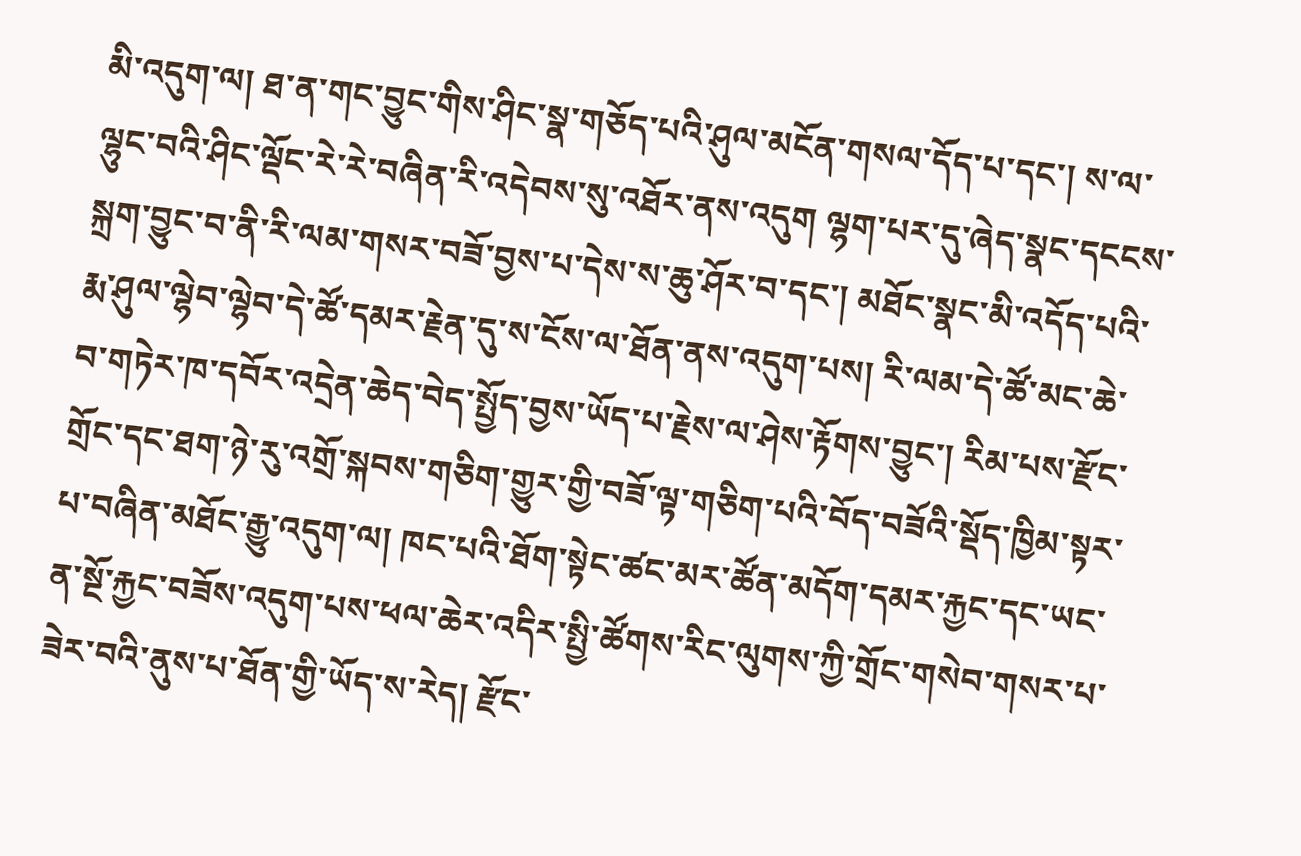མི་འདུག་ལ། ཐ་ན་གང་བྱུང་གིས་ཤིང་སྣ་གཅོད་པའི་ཤུལ་མངོན་གསལ་དོད་པ་དང་། ས་ལ་ལྷུང་བའི་ཤིང་ལྡོང་རེ་རེ་བཞིན་རི་འདེབས་སུ་འཐོར་ནས་འདུག ལྷག་པར་དུ་ཞེད་སྣང་དངངས་སྐྲག་བྱུང་བ་ནི་རི་ལམ་གསར་བཟོ་བྱས་པ་དེས་ས་ཆུ་ཤོར་བ་དང་། མཐོང་སྣང་མི་འདོད་པའི་རྨ་ཤུལ་ལྷེབ་ལྷེབ་དེ་ཚོ་དམར་རྗེན་དུ་ས་ངོས་ལ་ཐོན་ནས་འདུག་པས། རི་ལམ་དེ་ཚོ་མང་ཆེ་བ་གཏེར་ཁ་དབོར་འདྲེན་ཆེད་བེད་སྤྱོད་བྱས་ཡོད་པ་རྗེས་ལ་ཤེས་རྟོགས་བྱུང་། རིམ་པས་རྫོང་གྲོང་དང་ཐག་ཉེ་རུ་འགྲོ་སྐབས་གཅིག་གྱུར་གྱི་བཟོ་ལྟ་གཅིག་པའི་བོད་བཟོའི་སྡོད་ཁྱིམ་སྟར་པ་བཞིན་མཐོང་རྒྱུ་འདུག་ལ། ཁང་པའི་ཐོག་སྟེང་ཚང་མར་ཚོན་མདོག་དམར་རྐྱང་དང་ཡང་ན་སྔོ་རྐྱང་བཟོས་འདུག་པས་ཕལ་ཆེར་འདིར་སྤྱི་ཚོགས་རིང་ལུགས་ཀྱི་གྲོང་གསེབ་གསར་པ་ཟེར་བའི་ནུས་པ་ཐོན་གྱི་ཡོད་ས་རེད། རྫོང་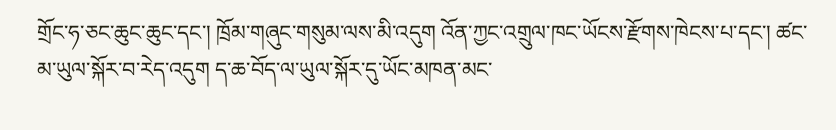གྲོང་ཧ་ཅང་ཆུང་ཆུང་དང་། ཁྲོམ་གཞུང་གསུམ་ལས་མི་འདུག འོན་ཀྱང་འགྲུལ་ཁང་ཡོངས་རྫོགས་ཁེངས་པ་དང་། ཚང་མ་ཡུལ་སྐོར་བ་རེད་འདུག ད་ཆ་བོད་ལ་ཡུལ་སྐོར་དུ་ཡོང་མཁན་མང་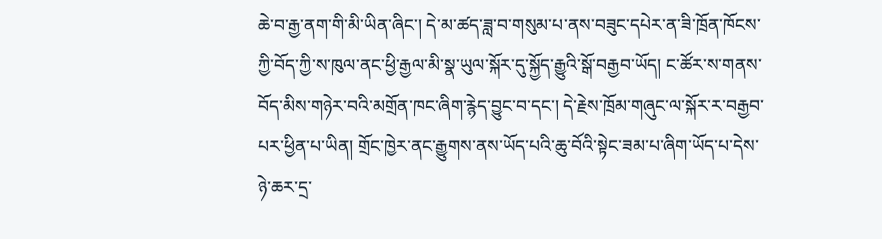ཆེ་བ་རྒྱ་ནག་གི་མི་ཡིན་ཞིང་། དེ་མ་ཚད་ཟླ་བ་གསུམ་པ་ནས་བཟུང་དཔེར་ན་ཟི་ཁྲོན་ཁོངས་ཀྱི་བོད་ཀྱི་ས་ཁུལ་ནང་ཕྱི་རྒྱལ་མི་སྣ་ཡུལ་སྐོར་དུ་སྐྱོད་རྒྱུའི་སྒོ་བརྒྱབ་ཡོད། ང་ཚོར་ས་གནས་བོད་མིས་གཉེར་བའི་མགྲོན་ཁང་ཞིག་རྙེད་བྱུང་བ་དང་། དེ་རྗེས་ཁྲོམ་གཞུང་ལ་སྐོར་ར་བརྒྱབ་པར་ཕྱིན་པ་ཡིན། གྲོང་ཁྱེར་ནང་རྒྱུགས་ནས་ཡོད་པའི་ཆུ་བོའི་སྟེང་ཟམ་པ་ཞིག་ཡོད་པ་དེས་ཉེ་ཆར་དྲ་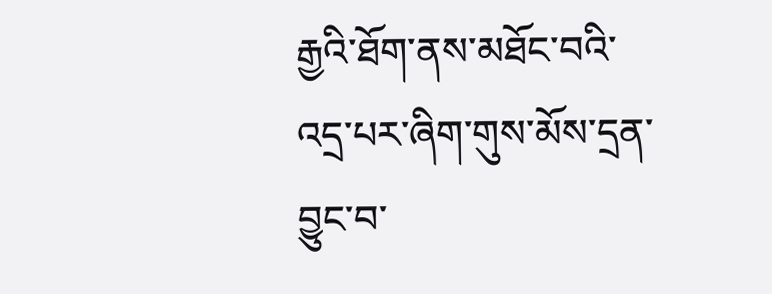རྒྱའི་ཐོག་ནས་མཐོང་བའི་འདྲ་པར་ཞིག་གུས་མོས་དྲན་བྱུང་བ་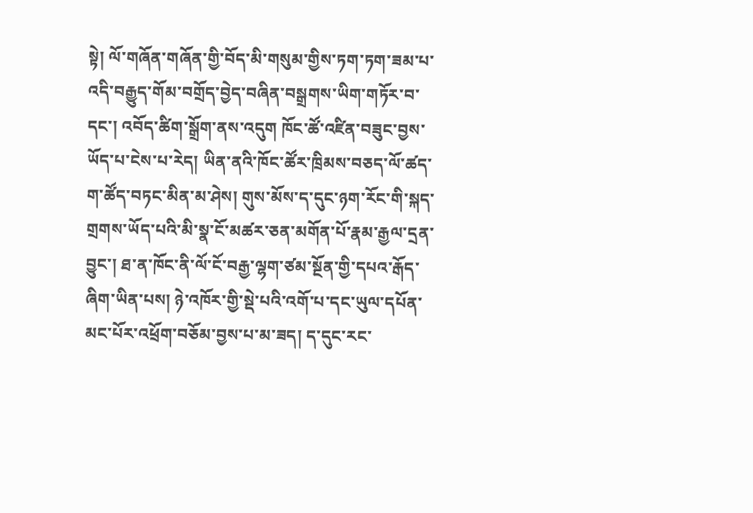སྟེ། ལོ་གཞོན་གཞོན་གྱི་བོད་མི་གསུམ་གྱིས་ཏག་ཏག་ཟམ་པ་འདི་བརྒྱུད་གོམ་བགྲོད་བྱེད་བཞིན་བསྒྲགས་ཡིག་གཏོར་བ་དང་། འབོད་ཚིག་སྒྲོག་ནས་འདུག ཁོང་ཚོ་འཛིན་བཟུང་བྱས་ཡོད་པ་ངེས་པ་རེད། ཡིན་ནའི་ཁོང་ཚོར་ཁྲིམས་བཅད་ལོ་ཚད་ག་ཚོད་བཏང་མིན་མ་ཤེས། གུས་མོས་ད་དུང་ཉག་རོང་གི་སྐད་གྲགས་ཡོད་པའི་མི་སྣ་ངོ་མཚར་ཅན་མགོན་པོ་རྣམ་རྒྱལ་དྲན་བྱུང་། ཐ་ན་ཁོང་ནི་ལོ་ངོ་བརྒྱ་ལྷག་ཙམ་སྔོན་གྱི་དཔའ་རྒོད་ཞིག་ཡིན་པས། ཉེ་འཁོར་གྱི་སྡེ་པའི་འགོ་པ་དང་ཡུལ་དཔོན་མང་པོར་འཕྲོག་བཅོམ་བྱས་པ་མ་ཟད། ད་དུང་རང་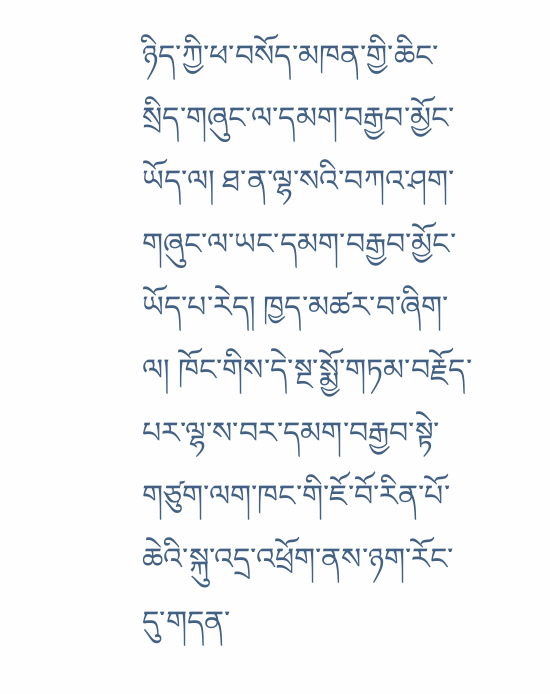ཉིད་ཀྱི་ཕ་བསོད་མཁན་གྱི་ཆིང་སྲིད་གཞུང་ལ་དམག་བརྒྱབ་མྱོང་ཡོད་ལ། ཐ་ན་ལྷ་སའི་བཀའ་ཤག་གཞུང་ལ་ཡང་དམག་བརྒྱབ་མྱོང་ཡོད་པ་རེད། ཁྱད་མཚར་བ་ཞིག་ལ། ཁོང་གིས་དེ་སྔ་སྨྱོ་གཏམ་བརྗོད་པར་ལྷ་ས་བར་དམག་བརྒྱབ་སྟེ་གཙུག་ལག་ཁང་གི་ཇོ་བོ་རིན་པོ་ཆེའི་སྐུ་འདྲ་འཕྲོག་ནས་ཉག་རོང་དུ་གདན་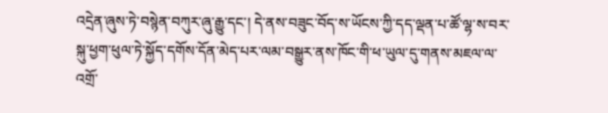འདྲེན་ཞུས་ཏེ་བསྙེན་བཀུར་ཞུ་རྒྱུ་དང་། དེ་ནས་བཟུང་བོད་ས་ཡོངས་ཀྱི་དད་ལྡན་པ་ཚོ་ལྷ་ས་བར་སྐུ་ཕྱག་ཕུལ་ཏེ་སྐྱོད་དགོས་དོན་མེད་པར་ལམ་བསྒྱུར་ནས་ཁོང་གི་ཕ་ཡུལ་དུ་གནས་མཇལ་ལ་འགྲོ་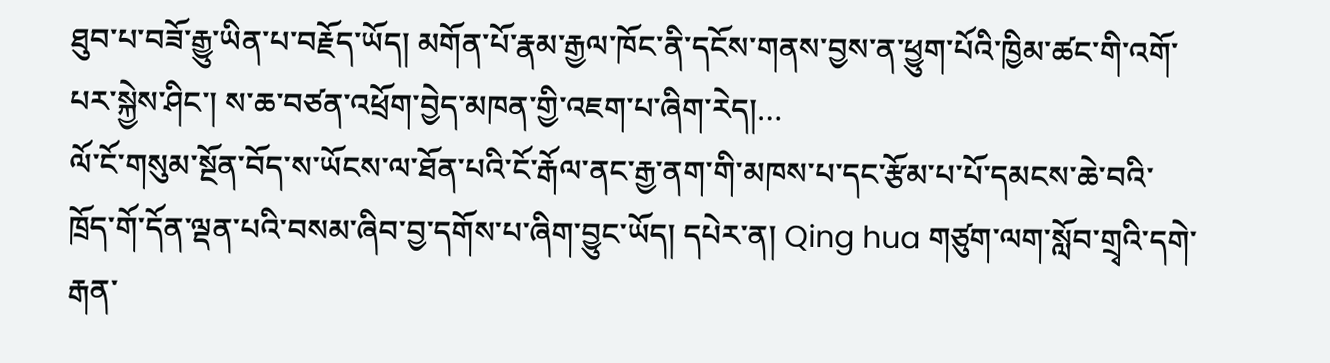ཐུབ་པ་བཟོ་རྒྱུ་ཡིན་པ་བརྗོད་ཡོད། མགོན་པོ་རྣམ་རྒྱལ་ཁོང་ནི་དངོས་གནས་བྱས་ན་ཕྱུག་པོའི་ཁྱིམ་ཚང་གི་འགོ་པར་སྐྱེས་ཤིང་། ས་ཆ་བཙན་འཕྲོག་བྱེད་མཁན་གྱི་འཇག་པ་ཞིག་རེད།…
ལོ་ངོ་གསུམ་སྔོན་བོད་ས་ཡོངས་ལ་ཐོན་པའི་ངོ་རྒོལ་ནང་རྒྱ་ནག་གི་མཁས་པ་དང་རྩོམ་པ་པོ་དམངས་ཆེ་བའི་ཁྲོད་གོ་དོན་ལྡན་པའི་བསམ་ཞིབ་བྱ་དགོས་པ་ཞིག་བྱུང་ཡོད། དཔེར་ན། Qing hua གཙུག་ལག་སློབ་གྲྭའི་དགེ་རྒན་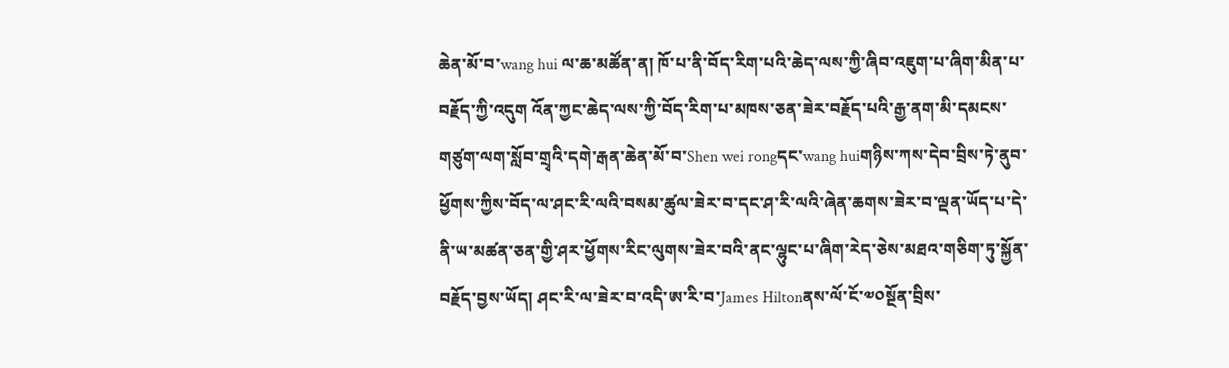ཆེན་མོ་བ་wang hui ལ་ཆ་མཚོན་ན། ཁོ་པ་ནི་བོད་རིག་པའི་ཆེད་ལས་ཀྱི་ཞིབ་འཇུག་པ་ཞིག་མིན་པ་བརྗོད་ཀྱི་འདུག འོན་ཀྱང་ཆེད་ལས་ཀྱི་བོད་རིག་པ་མཁས་ཅན་ཟེར་བརྗོད་པའི་རྒྱ་ནག་མི་དམངས་གཙུག་ལག་སློབ་གྲྭའི་དགེ་རྒན་ཆེན་མོ་བ་Shen wei rongདང་wang huiགཉིས་ཀས་དེབ་བྲིས་ཏེ་ནུབ་ཕྱོགས་ཀྱིས་བོད་ལ་ཤང་རི་ལའི་བསམ་ཚུལ་ཟེར་བ་དང་ཤ་རི་ལའི་ཞེན་ཆགས་ཟེར་བ་ལྡན་ཡོད་པ་དེ་ནི་ཡ་མཚན་ཅན་གྱི་ཤར་ཕྱོགས་རིང་ལུགས་ཟེར་བའི་ནང་ལྷུང་པ་ཞིག་རེད་ཅེས་མཐའ་གཅིག་ཏུ་སྐྱོན་བརྗོད་བྱས་ཡོད། ཤང་རི་ལ་ཟེར་བ་འདི་ཨ་རི་བ་James Hiltonནས་ལོ་ངོ་༧༠སྔོན་བྲིས་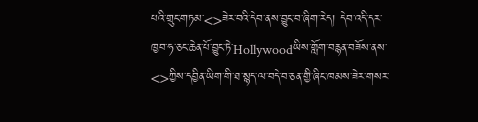པའི་གྲུང་གཏམ་<>ཟེར་བའི་དེབ་ནས་བྱུང་བ་ཞིག་རེད། དེབ་འདི་དར་ཁྱབ་ཧ་ཅང་ཆེན་པོ་བྱུང་ཏེ་Hollywoodཡིས་གློག་བརྙན་བཟོས་ནས་<>ཀྱིས་དབྱིན་ཡིག་གི་ཐ་སྙད་ལ་བདེ་བ་ཅན་གྱི་ཞིང་ཁམས་ཟེར་གསར་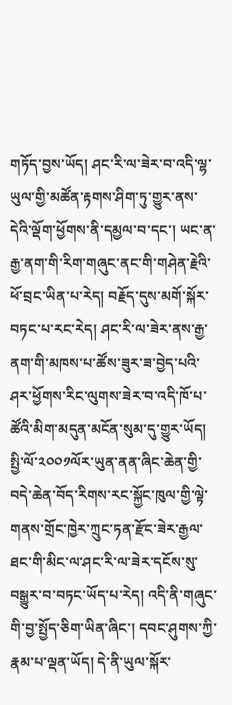གཏོད་བྱས་ཡོད། ཤང་རི་ལ་ཟེར་བ་འདི་ལྷ་ཡུལ་གྱི་མཚོན་རྟགས་ཤིག་ཏུ་གྱུར་ནས་དེའི་ལྡོག་ཕྱོགས་ནི་དམྱལ་བ་དང་། ཡང་ན་རྒྱ་ནག་གི་རིག་གཞུང་ནང་གི་གཤེན་རྗེའི་ཕོ་བྲང་ཡིན་པ་རེད། བརྗོད་དུས་མགོ་སྐོར་བཏང་པ་རང་རེད། ཤང་རི་ལ་ཟེར་ནས་རྒྱ་ནག་གི་མཁས་པ་ཚོས་ཟུར་ཟ་བྱེད་པའི་ཤར་ཕྱོགས་རིང་ལུགས་ཟེར་བ་འདི་ཁོ་པ་ཚོའི་མིག་མདུན་མངོན་སུམ་དུ་གྱུར་ཡོད། སྤྱི་ལོ་༢༠༠༡ལོར་ཡུན་ནན་ཞིང་ཆེན་གྱི་བདེ་ཆེན་བོད་རིགས་རང་སྐྱོང་ཁུལ་གྱི་ལྟེ་གནས་གྲོང་ཁྱེར་ཀྲུང་ཏན་རྫོང་ཟེར་རྒྱལ་ཐང་གི་མིང་ལ་ཤང་རི་ལ་ཟེར་དངོས་སུ་བསྒྱུར་བ་བཏང་ཡོད་པ་རེད། འདི་ནི་གཞུང་གི་བྱ་སྤྱོད་ཅིག་ཡིན་ཞིང་། དབང་ཤུགས་ཀྱི་རྣམ་པ་ལྡན་ཡོད། དེ་ནི་ཡུལ་སྐོར་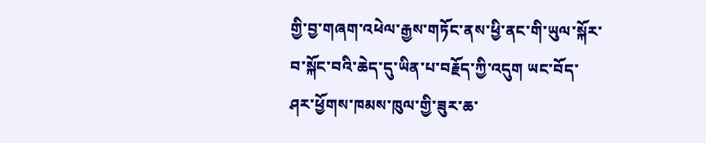གྱི་བྱ་གཞག་འཕེལ་རྒྱས་གཏོང་ནས་ཕྱི་ནང་གི་ཡུལ་སྐོར་བ་སྐོང་བའི་ཆེད་དུ་ཡིན་པ་བརྗོད་ཀྱི་འདུག ཡང་བོད་ཤར་ཕྱོགས་ཁམས་ཁུལ་གྱི་ཟུར་ཆ་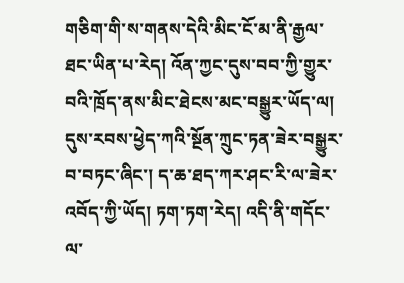གཅིག་གི་ས་གནས་དེའི་མིང་ངོ་མ་ནི་རྒྱལ་ཐང་ཡིན་པ་རེད། འོན་ཀྱང་དུས་བབ་ཀྱི་གྱུར་བའི་ཁྲོད་ནས་མིང་ཐེངས་མང་བསྒྱུར་ཡོད་ལ། དུས་རབས་ཕྱེད་ཀའི་སྔོན་ཀྲུང་ཏན་ཟེར་བསྒྱུར་བ་བཏང་ཞིང་། ད་ཆ་ཐད་ཀར་ཤང་རི་ལ་ཟེར་འབོད་ཀྱི་ཡོད། ཏག་ཏག་རེད། འདི་ནི་གདོང་ལ་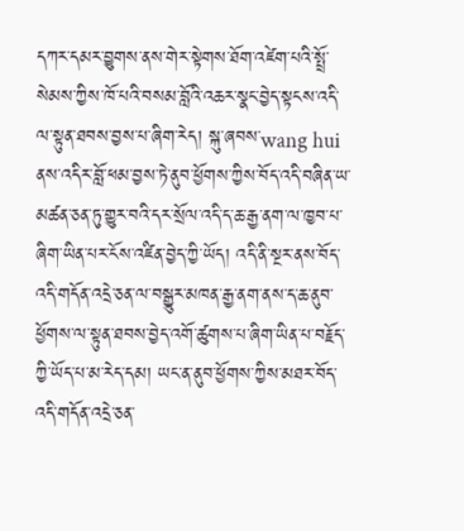དཀར་དམར་བྱུགས་ནས་གེར་སྟེགས་ཐོག་འཛེག་པའི་སྤྲོ་སེམས་ཀྱིས་ཁོ་པའི་བསམ་བློའི་འཆར་སྣང་བྱེད་སྟངས་འདི་ལ་སྟུན་ཐབས་བྱས་པ་ཞིག་རེད། སྐུ་ཞབས་wang hui ནས་འདིར་བློ་ཕམ་བྱས་ཏེ་ནུབ་ཕྱོགས་ཀྱིས་བོད་འདི་བཞིན་ཡ་མཚན་ཅན་ཏུ་གྱུར་བའི་དར་སྲོལ་འདི་ད་ཆ་རྒྱ་ནག་ལ་ཁྱབ་པ་ཞིག་ཡིན་པར་ངོས་འཛིན་བྱེད་ཀྱི་ཡོད། འདི་ནི་སྔར་ནས་བོད་འདི་གདོན་འདྲེ་ཅན་ལ་བསྒྱུར་མཁན་རྒྱ་ནག་ནས་ད་ཆ་ནུབ་ཕྱོགས་ལ་སྟུན་ཐབས་བྱེད་འགོ་ཚུགས་པ་ཞིག་ཡིན་པ་བརྗོད་ཀྱི་ཡོད་པ་མ་རེད་དམ། ཡང་ན་ནུབ་ཕྱོགས་ཀྱིས་མཐར་བོད་འདི་གདོན་འདྲེ་ཅན་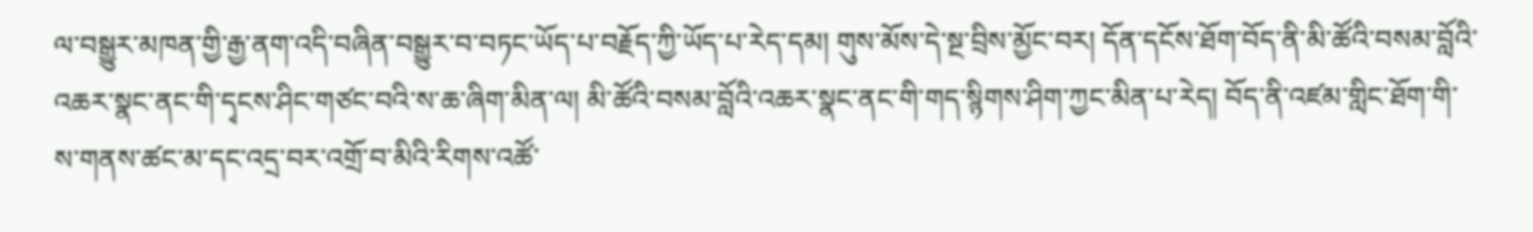ལ་བསྒྱུར་མཁན་གྱི་རྒྱ་ནག་འདི་བཞིན་བསྒྱུར་བ་བཏང་ཡོད་པ་བརྗོད་ཀྱི་ཡོད་པ་རེད་དམ། གུས་མོས་དེ་སྔ་བྲིས་མྱོང་བར། དོན་དངོས་ཐོག་བོད་ནི་མི་ཚོའི་བསམ་བློའི་འཆར་སྣང་ནང་གི་དྭངས་ཤིང་གཙང་བའི་ས་ཆ་ཞིག་མིན་ལ། མི་ཚོའི་བསམ་བློའི་འཆར་སྣང་ནང་གི་གད་སྙིགས་ཤིག་ཀྱང་མིན་པ་རེད། བོད་ནི་འཛམ་གླིང་ཐོག་གི་ས་གནས་ཚང་མ་དང་འདྲ་བར་འགྲོ་བ་མིའི་རིགས་འཚོ་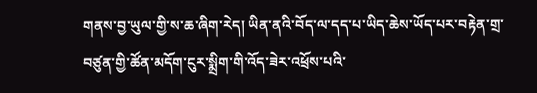གནས་བྱ་ཡུལ་གྱི་ས་ཆ་ཞིག་རེད། ཡིན་ནའི་བོད་ལ་དད་པ་ཡིད་ཆེས་ཡོད་པར་བརྟེན་གྲ་བཙུན་གྱི་ཚོན་མདོག་ངུར་སྨྲིག་གི་འོད་ཟེར་འཕྲོས་པའི་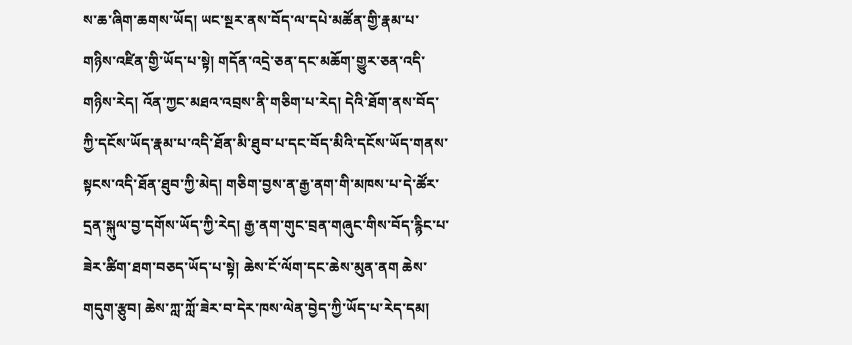ས་ཆ་ཞིག་ཆགས་ཡོད། ཡང་སྔར་ནས་བོད་ལ་དཔེ་མཚོན་གྱི་རྣམ་པ་གཉིས་འཛིན་གྱི་ཡོད་པ་སྟེ། གདོན་འདྲེ་ཅན་དང་མཆོག་གྱུར་ཅན་འདི་གཉིས་རེད། འོན་ཀྱང་མཐའ་འབྲས་ནི་གཅིག་པ་རེད། དེའི་ཐོག་ནས་བོད་ཀྱི་དངོས་ཡོད་རྣམ་པ་འདི་ཐོན་མི་ཐུབ་པ་དང་བོད་མིའི་དངོས་ཡོད་གནས་སྟངས་འདི་ཐོན་ཐུབ་ཀྱི་མེད། གཅིག་བྱས་ན་རྒྱ་ནག་གི་མཁས་པ་དེ་ཚོར་དྲན་སྐུལ་བྱ་དགོས་ཡོད་ཀྱི་རེད། རྒྱ་ནག་གུང་བྲན་གཞུང་གིས་བོད་རྙིང་པ་ཟེར་ཚིག་ཐག་བཅད་ཡོད་པ་སྟེ། ཆེས་ངོ་ལོག་དང་ཆེས་མུན་ནག ཆེས་གདུག་རྩུབ། ཆེས་ཀླ་ཀློ་ཟེར་བ་དེར་ཁས་ལེན་བྱེད་ཀྱི་ཡོད་པ་རེད་དམ།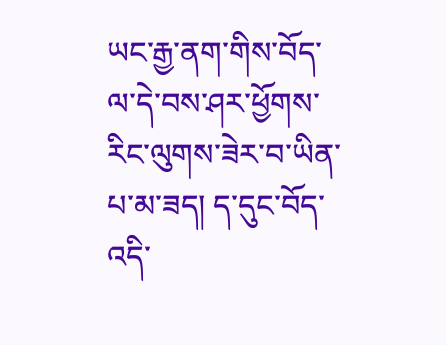ཡང་རྒྱ་ནག་གིས་བོད་ལ་དེ་བས་ཤར་ཕྱོགས་རིང་ལུགས་ཟེར་བ་ཡིན་པ་མ་ཟད། ད་དུང་བོད་འདི་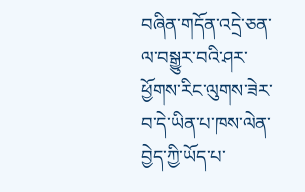བཞིན་གདོན་འདྲེ་ཅན་ལ་བསྒྱུར་བའི་ཤར་ཕྱོགས་རིང་ལུགས་ཟེར་བ་དེ་ཡིན་པ་ཁས་ལེན་བྱེད་ཀྱི་ཡོད་པ་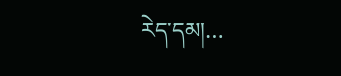རེད་དམ།…